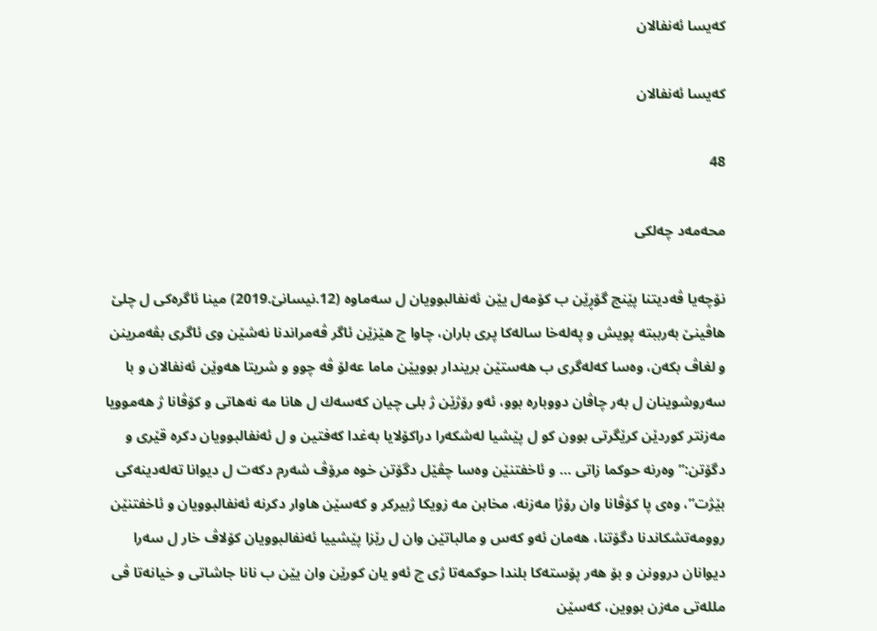كه‌یسا ئه‌نفالان

كه‌یسا ئه‌نفالان

48

محه‌مه‌د چه‌لكى

نۆچه‌یا ڤه‌دیتنا پێنج گۆڕێن ب كۆمه‌ل یێن ئه‌نفالبوویان ل سه‌ماوه‌ (12.نیسانێ.2019) مینا ئاگره‌كى ل چلێ هاڤینێ به‌رببته‌ پویش و په‌له‌خا ساله‌كا پرى باران، چاوا چ هێزێن ئاگر ڤه‌مراندنا نه‌شێن وى ئاگرى بڤه‌مرینن و لغاڤ بكه‌ن، وه‌سا كه‌له‌گرى ب هه‌ستێن بریندار بوویێن ماما عه‌لۆ ڤه‌ چوو و شریتا هه‌وێن ئه‌نفالان و با سه‌روشوینان ل به‌ر چاڤان دووباره‌ بوو، ئه‌و رۆژێن ژ بلى چیان كه‌سه‌ك ل هانا مه‌ نه‌هاتى و كۆڤانا ژ هه‌موویا مه‌زنتر كوردێن كرێگرتى بوون كو ل پێشیا له‌شكه‌را دراكۆلایا به‌غدا كه‌فتین و ل ئه‌نفالبوویان دكره‌ قێرى و دگۆتن:” وه‌رنه‌ حوكما زاتى … و ئاخفتنێن وه‌سا چڤێل دگۆتن خوه‌ مرۆڤ شه‌رم دكه‌ت ل دیوانا ته‌له‌دینه‌كى بێژت”، وه‌ى پا كۆڤانا وان رۆژا مه‌زنه‌، مخابن مه‌ زویكا ژبیركر و كه‌سێن هاوار دكرنه‌ ئه‌نفالبوویان و ئاخفتنێن روومه‌تشكاندنا دگۆتنا، هه‌مان ئه‌و كه‌س و مالباتێن وان ل رێزا پێشییا ئه‌نفالبوویان كۆلاڤ خار ل سه‌را دیوانان دروونن و بۆ هه‌ر پۆسته‌كا بلندا حوكمه‌تا ژى چ ئه‌و یان كورێن وان یێن ب نانا جاشاتى و خیانه‌تا ڤى ملله‌تى مه‌زن بووین، كه‌سێن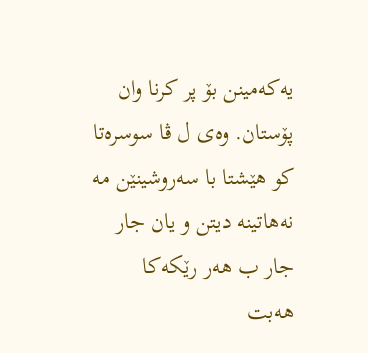یه‌كه‌مینن بۆ پر كرنا وان پۆستان. وه‌ى ل ڤا سوسره‌تا كو هێشتا با سه‌روشینێن مه‌ نه‌هاتینه‌ دیتن و یان جار جار ب هه‌ر رێكه‌كا هه‌بت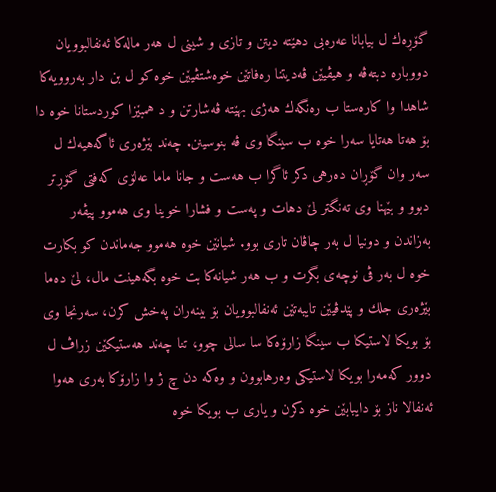گۆڕه‌ك ل بیابانا عه‌ره‌بى دهێته‌ دیتن و تازى و شینى ل هه‌ر ماله‌كا ئه‌نفالبوویان دووباره‌ دبته‌ڤه‌ و هیڤیێن ڤه‌دیتنا ره‌فاتێن خوه‌شتڤیێن خوه‌ كو ل بن دار به‌روویه‌كا شاهدا وا كاره‌ستا ب ره‌نگه‌ك هه‌ژى بهێته‌ ڤه‌شارتن و د همبێزا كوردستانا خوه‌ دا بۆ هه‌تا هه‌تایا سه‌را خوه‌ ب سینگا وى ڤه‌ بنوسینن. چه‌ند بێژه‌رى ئاگه‌هیه‌ك ل سه‌ر وان گۆڕان ده‌رهى دكر ئاگرا ب هه‌ست و جانا ماما عه‌لۆى كه‌فتى گۆڕتر دبوو و بێهنا وى ته‌نگتر لێ دهات و په‌ست و فشارا خوینا وى هه‌موو پیڤه‌ر به‌زاندن و دونیا ل به‌ر چاڤان تارى بوو. شیانێن خوه‌ هه‌موو جه‌ماندن كو بكارت خوه‌ ل به‌ر ڤى نوچه‌ى بگرت و ب هه‌ر شیانه‌كا بت خوه‌ بگه‌هینت مال، لێ ده‌ما بێژه‌رى جلك و پێدڤیێن تایبه‌تێن ئه‌نفالبوویان بۆ بینه‌ران په‌خش كرن، سه‌رنجا وى بۆ بویكا لاستیكا ب سینگا زارۆه‌كا سا سالى چوو، تنا چه‌ند هه‌ستیكێن زراڤ ل دوور كه‌مه‌را بویكا لاستیكى وه‌رهابوون و وه‌كه‌ دن چ ژ وا زارۆكا به‌رى هه‌وا ئه‌نفالا ناز بۆ دایبابێن خوه‌ دكرن و یارى ب بویكا خوه‌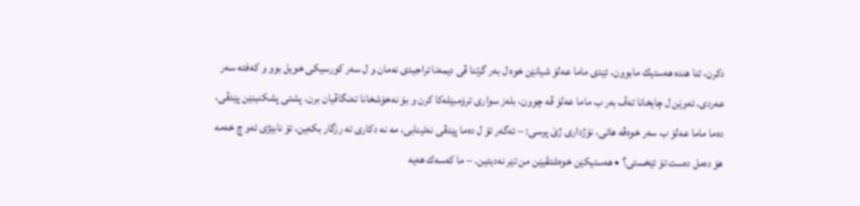دكرن، تنا هنده‌ هه‌ستیك مابوون، ئێدى ماما عه‌لۆ شیانێن خوه‌ ل به‌ر گرتنا ڤى دیمه‌نا تراجیدى نه‌مان و ل سه‌ر كورسیكى خویل بوو و كه‌فته‌ سه‌ر عه‌ردى. ئه‌وێن ل چایخانا ته‌ڤ به‌ر ب ماما عه‌لۆ ڤه‌ چوون، بله‌ز سوارى ترۆمبێله‌كا كرن و بۆ نه‌خۆشخانا ته‌نگاڤیان برن. پشتى پشكنینێن پێدڤى، ده‌ما ماما عه‌لۆ ب سه‌ر خوه‌ڤه‌ هاتى، نۆژدارى ژێ پرسى: – ئه‌گه‌ر تۆ ل ده‌ما پێدڤى نه‌ئینابى، مه‌ نه‌ دكارى ته‌ رزگار بكه‌ین، تۆ نابێژى ئه‌و چ خه‌مه‌ هۆ ده‌مل ده‌ست تۆ ئێخستى؟ • هه‌ستیكێن خوه‌شتڤیێن من تێر نه‌دیتین. – ما كه‌سه‌ك هه‌یه‌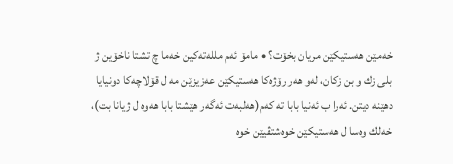خه‌مێن هه‌ستیكێن مریان بخۆت؟ • مامۆ ئه‌م ملله‌ته‌كین خه‌ما چ تشتا ناخۆین ژ بلى زك و بن زكان، له‌و هه‌ر رۆژه‌كا هه‌ستیكێن عه‌زیزێن مه‌ ل قۆلاچه‌كا دونیایا دهێنه‌ دیتن. ئه‌را ب ئه‌نیا بابا ته‌ كه‌م(هه‌لبه‌ت ئه‌گه‌ر هێشتا بابا هه‌وه‌ ل ژیانا بت)، خه‌لك وه‌سا ل هه‌ستیكێن خوه‌شتڤیێن خوه‌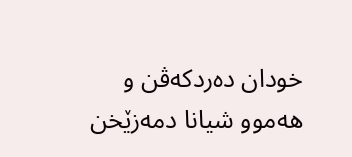خودان ده‌ردكه‌ڤن و هه‌موو شیانا دمه‌زێخن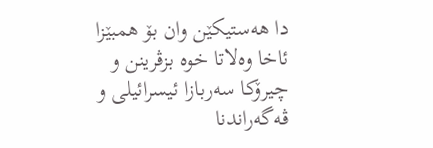دا هه‌ستیكێن وان بۆ همبێزا ئاخا وه‌لاتا خوه‌ بزڤرینن و چیرۆكا سه‌ربازا ئیسرائیلى و ڤه‌گه‌راندنا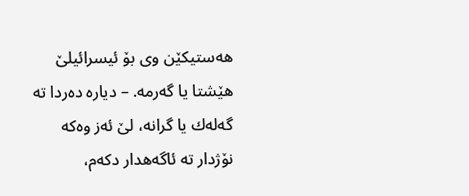هه‌ستیكێن وى بۆ ئیسرائیلێ هێشتا یا گه‌رمه‌. – دیاره‌ ده‌ردا ته‌ گه‌له‌ك یا گرانه‌، لێ ئه‌ز وه‌كه‌ نۆژدار ته‌ ئاگه‌هدار دكه‌م،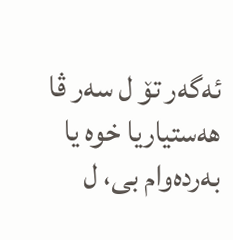ئه‌گه‌ر تۆ ل سه‌ر ڤا هه‌ستیاریا خوه‌ یا به‌رده‌وام بى، ل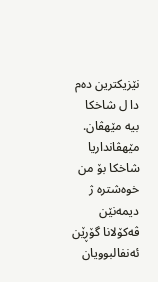نێزیكترین ده‌م دا ل شاخكا بیه‌ مێهڤان. مێهڤانداریا شاخكا بۆ من خوه‌شتره‌ ژ دیمه‌نێن ڤه‌كۆلانا گۆڕێن ئه‌نفالبوویان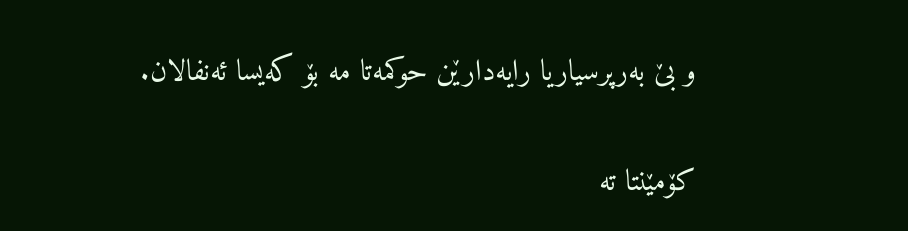و بێ به‌رپرسیاریا رایه‌دارێن حوكمه‌تا مه‌ بۆ كه‌یسا ئه‌نفالان.

کۆمێنتا تە